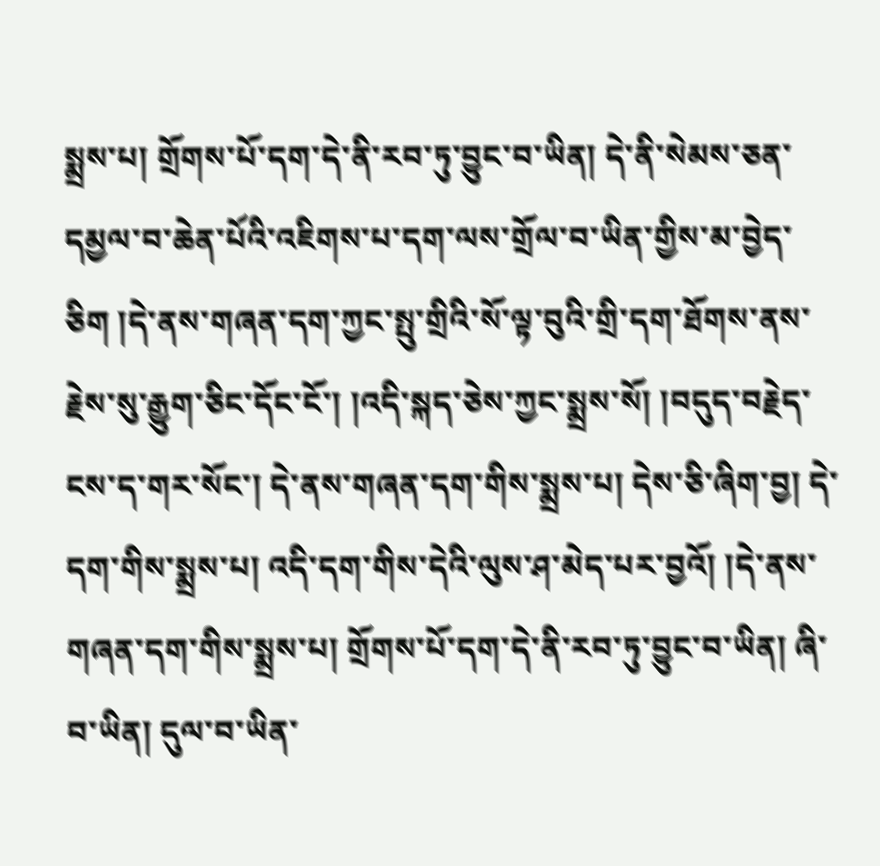སྨྲས་པ། གྲོགས་པོ་དག་དེ་ནི་རབ་ཏུ་བྱུང་བ་ཡིན། དེ་ནི་སེམས་ཅན་དམྱལ་བ་ཆེན་པོའི་འཇིགས་པ་དག་ལས་གྲོལ་བ་ཡིན་གྱིས་མ་བྱེད་ཅིག །དེ་ནས་གཞན་དག་ཀྱང་སྤུ་གྲིའི་སོ་ལྟ་བུའི་གྲི་དག་ཐོགས་ནས་རྗེས་སུ་རྒྱུག་ཅིང་དོང་ངོ་། །འདི་སྐད་ཅེས་ཀྱང་སྨྲས་སོ། །བདུད་བརྗེད་ངས་ད་གར་སོང་། དེ་ནས་གཞན་དག་གིས་སྨྲས་པ། དེས་ཅི་ཞིག་བྱ། དེ་དག་གིས་སྨྲས་པ། འདི་དག་གིས་དེའི་ལུས་ཤ་མེད་པར་བྱའོ། །དེ་ནས་གཞན་དག་གིས་སྨྲས་པ། གྲོགས་པོ་དག་དེ་ནི་རབ་ཏུ་བྱུང་བ་ཡིན། ཞི་བ་ཡིན། དུལ་བ་ཡིན་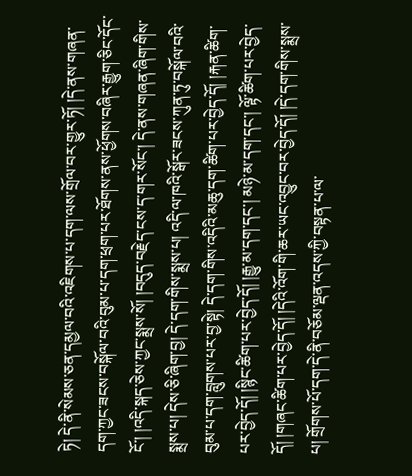ཏེ། དེ་ནི་སེམས་ཅན་དམྱལ་བའི་འཇིགས་པ་དག་ལས་གྲོལ་བར་གྱུར་ཏོ། །དེ་ནས་གཞན་དག་ཀྱང་ཟངས་བསྐོལ་བའི་བུམ་པ་དག་ཕྲག་པར་ཐོགས་ནས་ཕྱོགས་བཞིར་རྒྱུག་ཅིང་དོང་ངོ་། །འདི་སྐད་ཅེས་ཀྱང་སྨྲས་སོ། །བདུད་བརྗེད་ངས་ད་གར་སོང་། དེ་ནས་གཞན་ཞིག་གིས་སྨྲས་པ། དེས་ཅི་ཞིག་བྱ། དེ་དག་གིས་སྨྲས་པ། འདི་ལ་ཁའི་སྒོར་ཟངས་ཀུན་ཏུ་བསྐོལ་བའི་བུམ་པ་དག་བླུགས་པར་བྱ་སྟེ། དེ་དག་གིས་འདིའི་མཆུ་དག་ཚིག་པར་བྱེད་དོ། །རྐན་ཚིག་པར་བྱེད་དོ། །སྙིང་ཚིག་པར་བྱེད་དོ། །རྒྱུ་མ་དག་དང་། མཉེ་མ་དག་དང་། ལྟོ་ཚིག་པར་བྱེད་དོ། །གཞང་ཚིག་པར་བྱེད་དོ། །དེའི་འོག་གི་ཆར་ཡང་འབྱུང་བར་བྱེད་དོ། །དེ་དག་གིས་སྨྲས་པ། གྲོགས་པོ་དག་དེ་ནི་བཅོམ་ལྡན་འདས་ཀྱི་བསྟན་པ་ལ་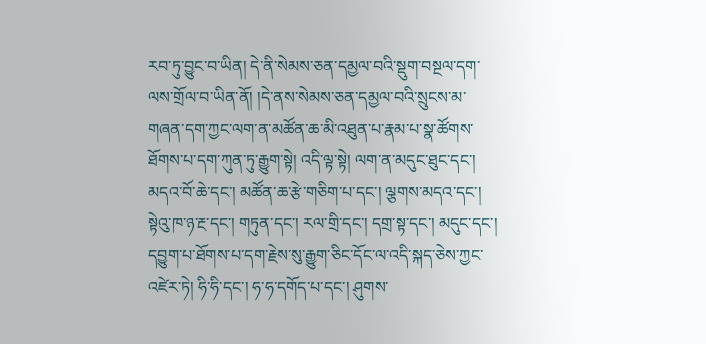རབ་ཏུ་བྱུང་བ་ཡིན། དེ་ནི་སེམས་ཅན་དམྱལ་བའི་སྡུག་བསྔལ་དག་ལས་གྲོལ་བ་ཡིན་ནོ། །དེ་ནས་སེམས་ཅན་དམྱལ་བའི་སྲུངས་མ་གཞན་དག་ཀྱང་ལག་ན་མཚོན་ཆ་མི་འཐུན་པ་རྣམ་པ་སྣ་ཚོགས་ཐོགས་པ་དག་ཀུན་ཏུ་རྒྱུག་སྟེ། འདི་ལྟ་སྟེ། ལག་ན་མདུང་ཐུང་དང་། མདའ་བོ་ཆེ་དང་། མཚོན་ཆ་རྩེ་གཅིག་པ་དང་། ལྕགས་མདའ་དང་། སྟེའུ་ཁ་ཉ་རྔ་དང་། གཏུན་དང་། རལ་གྲི་དང་། དགྲ་སྟ་དང་། མདུང་དང་། དབྱུག་པ་ཐོགས་པ་དག་རྗེས་སུ་རྒྱུག་ཅིང་དོང་ལ་འདི་སྐད་ཅེས་ཀྱང་འཛེར་ཏེ། ཧི་ཧི་དང་། ཧ་ཧ་དགོད་པ་དང་། ཤུགས་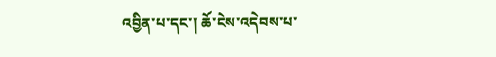འབྱིན་པ་དང་། ཆོ་ངེས་འདེབས་པ་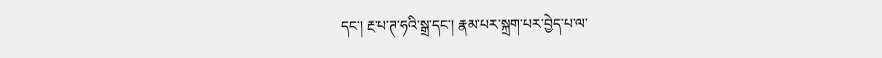དང་། རྔ་པ་ཊ་ཧའི་སྒྲ་དང་། རྣམ་པར་སྐྲག་པར་བྱེད་པ་ལ་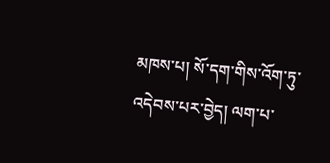མཁས་པ། སོ་དག་གིས་འོག་ཏུ་འདེབས་པར་བྱེད། ལག་པ་